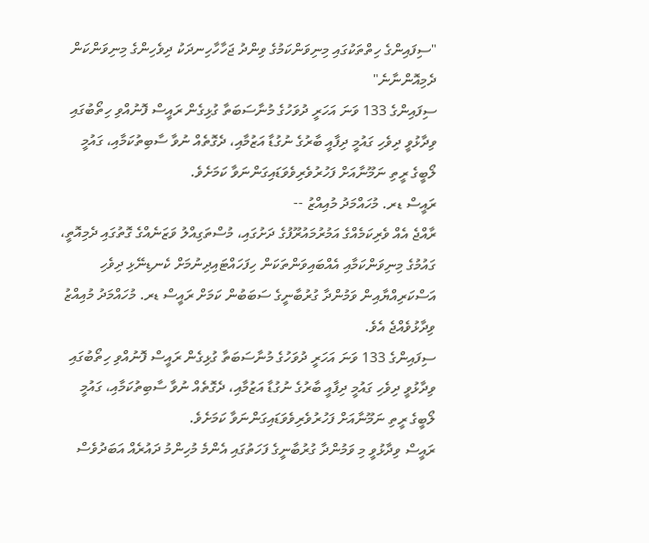"ސިފައިންގެ ހިތްތަކުގައި މިނިވަންކަމުގެ ވިންދު ޖަހާހާހިނދަކު ދިވެހިންގެ މިނިވަންކަން ދެމިއޮންނާނެ"
ސިފައިންގެ 133 ވަނަ އަހަރީ ދުވަހުގެ މުނާސަބަތާ ގުޅިގެން ރައީސް ފޮނުއްވި ހިތޯބުގައި ވިދާޅުވީ ދިވެހި ގައުމީ ދިފާއީ ބާރުގެ ނުގުޑާ އަޒުމާއި، ދެގޮތެއް ނުވާ ސާބިތުކަމާއި، ގައުމީ ލޯބީގެ ރީތި ނަމޫނާއަށް ފަހުރުވެރިވެވަޑައިގަންނަވާ ކަމަށެވެ.
ރައީސް ޑރ. މުހައްމަދު މުއިއްޒު --
ރާއްޖެ އެއް ވެރިކަމެއްގެ އަމުރުމައުރޫފުގެ ދަށުގައި، މުސްތަގިއްލު ވަޒަނެއްގެ ގޮތުގައި ދެމިއޮތީ، ގައުމުގެ މިނިވަންކަމާއި އެއްބައިވަންތަކަން ހިފަހައްޓައިދިނުމަށް ކެނޑިނޭޅި ދިވެހި އަސްކަރިއްޔާއިން ވަމުންދާ ގުރުބާނީގެ ސަބަބުން ކަމަށް ރައީސް ޑރ. މުހައްމަދު މުއިއްޒު ވިދާޅުވެއްޖެ އެވެ.
ސިފައިންގެ 133 ވަނަ އަހަރީ ދުވަހުގެ މުނާސަބަތާ ގުޅިގެން ރައީސް ފޮނުއްވި ހިތޯބުގައި ވިދާޅުވީ ދިވެހި ގައުމީ ދިފާއީ ބާރުގެ ނުގުޑާ އަޒުމާއި، ދެގޮތެއް ނުވާ ސާބިތުކަމާއި، ގައުމީ ލޯބީގެ ރީތި ނަމޫނާއަށް ފަހުރުވެރިވެވަޑައިގަންނަވާ ކަމަށެވެ.
ރައީސް ވިދާޅުވީ މި ވަމުންދާ ގުރުބާނީގެ ފަހަތުގައި އެންމެ މުހިންމު ދައުރެއް އަބަދުވެސް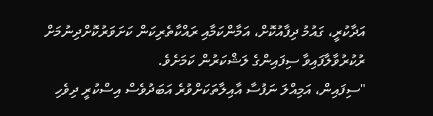އަދާކުރީ، ގައުމު ދިފާއުކޮށް، އަމާންކަމާއި ރައްކާތެރިކަން ކަށަވަރުކޮށްދިނުމަށް ރުކުރުވާލާފައިވާ ސިފައިންގެ ލަޝްކަރުން ކަމަށެވެ.
"ސިފައިން، އަމިއްލަ ނަފުސާ އާއިލާތަކަށްވުރެ އަބަދުވެސް އިސްކުރީ ދިވެހި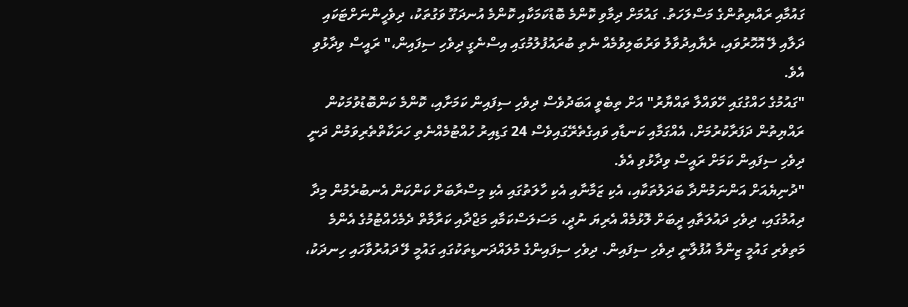ގައުމާއި ރައްޔިތުންގެ މަސްލަހަތު. ގައުމަށް ދިމާވި ކޮންމެ ބޮޑުކަމަކާއި ކޮންމެ އުނދަގޫ ވަގުތަކު، ދިވެހީންނަށްޓަކައި ދަލާއި ލޭ އޮހޮރުވައި، ރެޔާއިދުވާލު ވަރުބަލިވުމެއް ނެތި ބުރައުފުލުމުގައި އިސްނެގީ ދިވެހި ސިފައިން،" ރައީސް ވިދާޅުވި އެވެ.
"ގައުމުގެ ހައްގުގައި ހޭވައްލާ ތައްޔާރު" އަށް ތިބެވީ އަބަދުވެސް ދިވެހި ސިފައިން ކަމަށާއި، ކޮންމެ ކަންބޮޑުވުމަކުން ރައްޔިތުން ދަފަރާކުރުމަށް، އެއްގަމާއި ކަނޑާއި ވައިގެތެރޭގައިވެސް 24 ގަޑިއިރު ހުއްޓުމެއްނެތި ހަރަކާތްތެރިވަމުން ދަނީ ދިވެހި ސިފައިން ކަމަށް ރައީސް ވިދާޅުވި އެވެ.
"ދުނިޔެއަށް އަންނަމުންދާ ބަދަލުތަކާއި، އެކި ޒަމާނާއި އެކި ހާލަތުގައި އެކި މިސްރާބަށް ކަންކަން އެނބުރެމުން މިދާ ދިއުމުގައި، ދިވެހި ދައުލަތާއި ދީބަށް ލޮޅުމެއް އެރިޔަ ނުދީ، މަސަލަސްކަމާއި މަޖްދާއި ކަރާމާތް ދެމެހެއްޓުމުގެ އެންމެ މަތިވެރި ގައުމީ ޒިންމާ އުފުލާނީ ދިވެހި ސިފައިން. ދިވެހި ސިފައިންގެ މުލައްދަނޑިތަކުގައި ގައުމީ ލޭ ދައުރުވާހައި ހިނދަކު،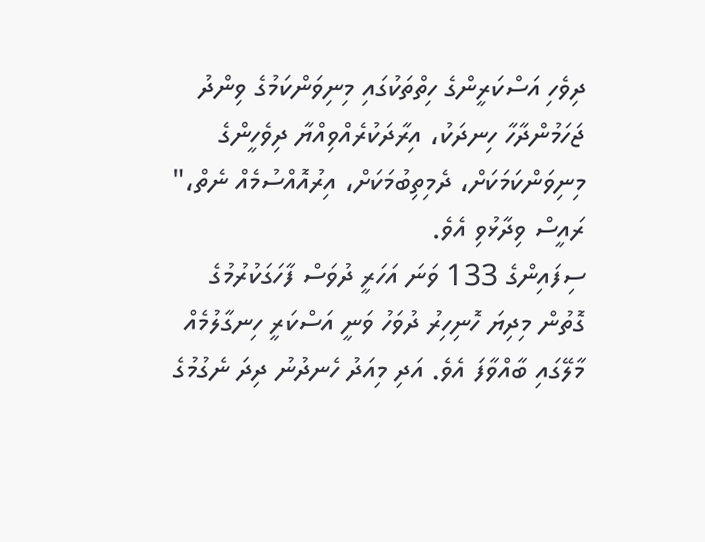ދިވެހި އަސްކަރީންގެ ހިތްތަކުގައި މިނިވަންކަމުގެ ވިންދު ޖަހަމުންދާހާ ހިނދަކު، އިރާދަކުރެއްވިއްޔާ ދިވެހީންގެ މިނިވަންކަމަކަށް، ދެމިތިބުމަކަށް، އިރުއޮއްސުމެއް ނެތް،" ރައީސް ވިދާޅުވި އެވެ.
ސިފައިންގެ 133 ވަނަ އަހަރީ ދުވަސް ފާހަގަކުރުމުގެ ގޮތުން މިދިޔަ ހޮނިހިރު ދުވަހު ވަނީ އަސްކަރީ ހިނގާލުމެއް މާލޭގައި ބާއްވާފަ އެވެ. އަދި މިއަދު ހެނދުނު ދިދަ ނެގުމުގެ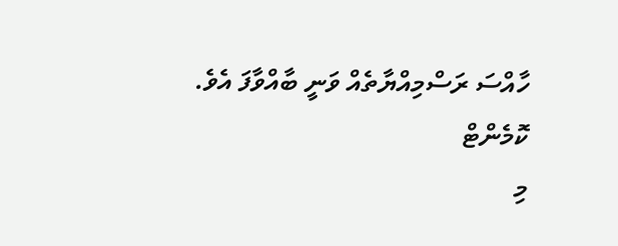ހާއްސަ ރަސްމިއްޔާތެއް ވަނީ ބާއްވާފަ އެވެ.
ކޮމެންޓް
މި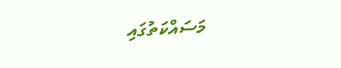މަސައްކަތުގައި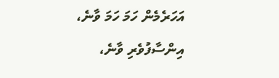އަހަރެމެން ހަމަ ހަމަ ވާނެ، އިންސާފުވެރި ވާނެ،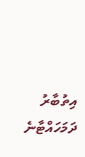އިތުބާރު ދަމަހައްޓާނެ